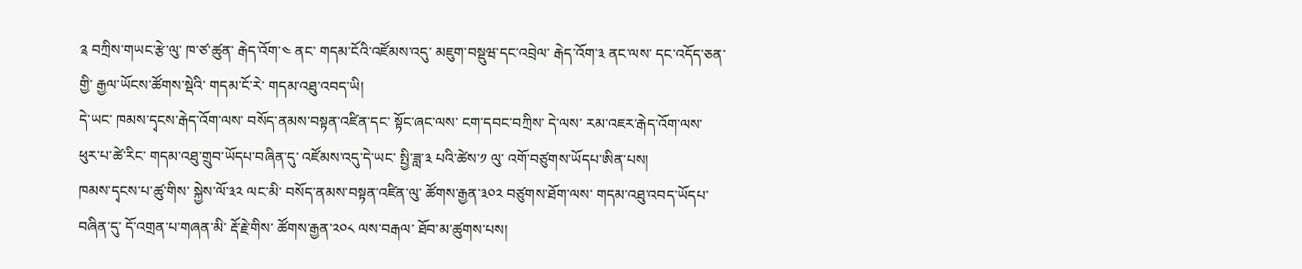༉ བཀྲིས་གཡང་རྩེ་ལུ་ ཁ་ཙ་ཚུན་ རྒེད་འོག་༤ ནང་ གདམ་ངོའི་འཛོམས་འདུ་ མཇུག་བསྡུཝ་དང་འབྲེལ་ རྒེད་འོག་༣ ནང་ལས་ དང་འདོད་ཅན་གྱི་ རྒྱལ་ཡོངས་ཚོགས་སྡེའི་ གདམ་ངོ་རེ་ གདམ་འཐུ་འབད་ཡི།
དེ་ཡང་ ཁམས་དྭངས་རྒེད་འོག་ལས་ བསོད་ནམས་བསྟན་འཛིན་དང་ སྟོང་ཞང་ལས་ ངག་དབང་བཀྲིས་ དེ་ལས་ རམ་འཇར་རྒེད་འོག་ལས་ ཕུར་པ་ཚེ་རིང་ གདམ་འཐུ་གྲུབ་ཡོདཔ་བཞིན་དུ་ འཛོམས་འདུ་དེ་ཡང་ སྤྱི་ཟླ་༣ པའི་ཚེས་༡ ལུ་ འགོ་བཙུགས་ཡོདཔ་ཨིན་པས།
ཁམས་དྭངས་པ་ཚུ་གིས་ སྐྱེས་ལོ་༣༢ ལང་མི་ བསོད་ནམས་བསྟན་འཛིན་ལུ་ ཚོགས་རྒྱན་༣༠༢ བཙུགས་ཐོག་ལས་ གདམ་འཐུ་འབད་ཡོདཔ་བཞིན་དུ་ དོ་འགྲན་པ་གཞན་མི་ རྡོ་རྗེ་གིས་ ཚོགས་རྒྱན་༢༠༨ ལས་བརྒལ་ ཐོབ་མ་ཚུགས་པས།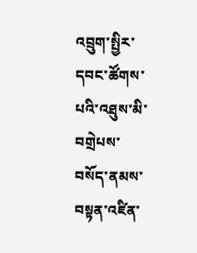འབྲུག་སྤྱིར་དབང་ཚོགས་པའི་འཐུས་མི་བགྲེཔས་ བསོད་ནམས་བསྟན་འཛིན་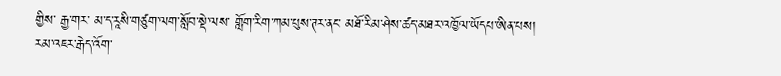གྱིས་ རྒྱ་གར་ མ་ད་རཱསི་གཙུག་ལག་སློབ་སྡེ་ལས་ གློག་རིག་ཀམ་པུས་ཊར་ནང་ མཐོ་རིམ་ཤེས་ཚད་མཐར་འཁྱོལ་ཡོདཔ་ཨིན་པས།
རམ་འཇར་རྒེད་འོག་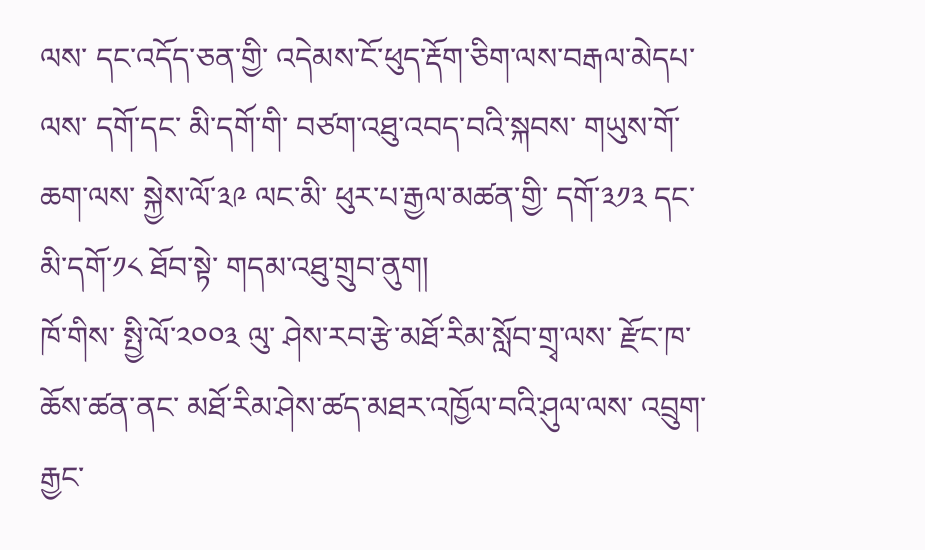ལས་ དང་འདོད་ཅན་གྱི་ འདེམས་ངོ་ཕུད་རྡོག་ཅིག་ལས་བརྒལ་མེདཔ་ལས་ དགོ་དང་ མི་དགོ་གི་ བཙག་འཐུ་འབད་བའི་སྐབས་ གཡུས་གོ་ཆག་ལས་ སྐྱེས་ལོ་༣༩ ལང་མི་ ཕུར་པ་རྒྱལ་མཚན་གྱི་ དགོ་༣༡༣ དང་ མི་དགོ་༡༨ ཐོབ་སྟེ་ གདམ་འཐུ་གྲུབ་ནུག།
ཁོ་གིས་ སྤྱི་ལོ་༢༠༠༣ ལུ་ ཤེས་རབ་རྩེ་མཐོ་རིམ་སློབ་གྲྭ་ལས་ རྫོང་ཁ་ཆོས་ཚན་ནང་ མཐོ་རིམ་ཤེས་ཚད་མཐར་འཁྱོལ་བའི་ཤུལ་ལས་ འབྲུག་རྒྱང་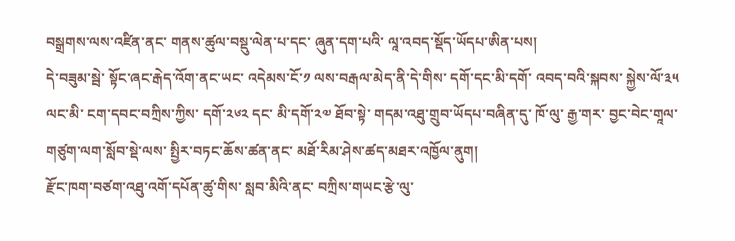བསྒྲགས་ལས་འཛིན་ནང་ གནས་ཚུལ་བསྡུ་ལེན་པ་དང་ ཞུན་དག་པའི་ ལཱ་འབད་སྡོད་ཡོདཔ་ཨིན་པས།
དེ་བཟུམ་སྦེ་ སྟོང་ཞང་རྒེད་འོག་ནང་ཡང་ འདེམས་ངོ་༡ ལས་བརྒལ་མེད་ནི་དེ་གིས་ དགོ་དང་མི་དགོ་ འབད་བའི་སྐབས་ སྐྱེས་ལོ་༣༥ ལང་མི་ ངག་དབང་བཀྲིས་ཀྱིས་ དགོ་༢༦༢ དང་ མི་དགོ་༢༧ ཐོབ་སྟེ་ གདམ་འཐུ་གྲུབ་ཡོདཔ་བཞིན་དུ་ ཁོ་ལུ་ རྒྱ་གར་ བྱང་བེང་གཱལ་གཙུག་ལག་སློབ་སྡེ་ལས་ སྤྱིར་བཏང་ཆོས་ཚན་ནང་ མཐོ་རིམ་ཤེས་ཚད་མཐར་འཁྱོལ་ནུག།
རྫོང་ཁག་བཙག་འཐུ་འགོ་དཔོན་ཚུ་གིས་ སླབ་མིའི་ནང་ བཀྲིས་གཡང་རྩེ་ལུ་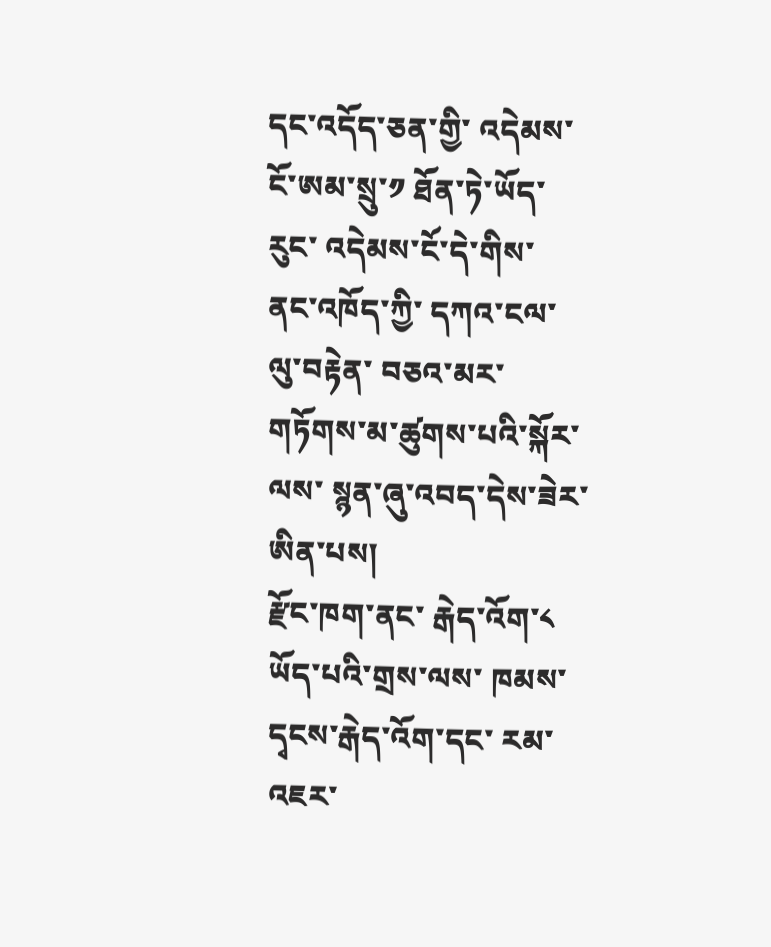དང་འདོད་ཅན་གྱི་ འདེམས་ངོ་ཨམ་སྲུ་༡ ཐོན་ཏེ་ཡོད་རུང་ འདེམས་ངོ་དེ་གིས་ ནང་འཁོད་ཀྱི་ དཀའ་ངལ་ལུ་བརྟེན་ བཅའ་མར་གཏོགས་མ་ཚུགས་པའི་སྐོར་ལས་ སྙན་ཞུ་འབད་དེས་ཟེར་ཨིན་པས།
རྫོང་ཁག་ནང་ རྒེད་འོག་༨ ཡོད་པའི་གྲས་ལས་ ཁམས་དྭངས་རྒེད་འོག་དང་ རམ་འཇར་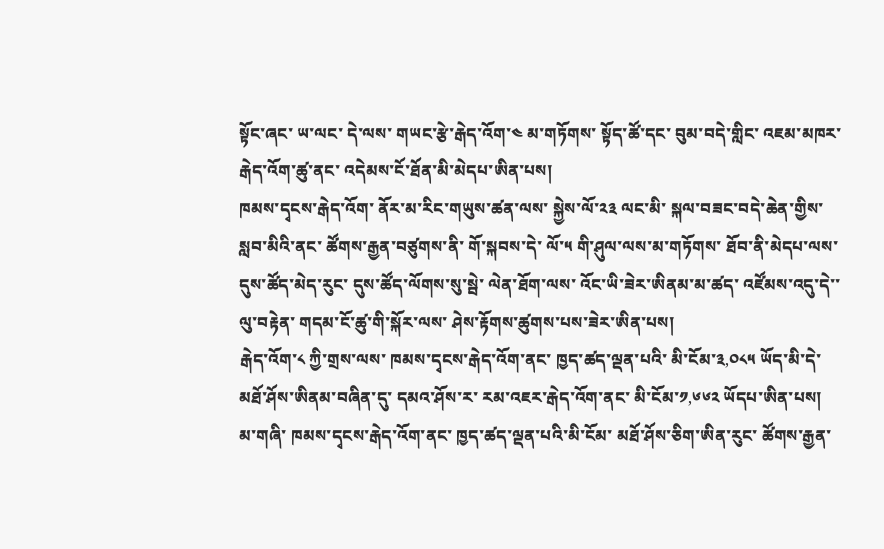སྟོང་ཞང་ ཡ་ལང་ དེ་ལས་ གཡང་རྩེ་རྒེད་འོག་༤ མ་གཏོགས་ སྟོད་ཚོ་དང་ བུམ་བདེ་གླིང་ འཇམ་མཁར་རྒེད་འོག་ཚུ་ནང་ འདེམས་ངོ་ཐོན་མི་མེདཔ་ཨིན་པས།
ཁམས་དྭངས་རྒེད་འོག་ ནོར་མ་རིང་གཡུས་ཚན་ལས་ སྐྱེས་ལོ་༢༣ ལང་མི་ སྐལ་བཟང་བདེ་ཆེན་གྱིས་ སླབ་མིའི་ནང་ ཚོགས་རྒྱན་བཙུགས་ནི་ གོ་སྐབས་དེ་ ལོ་༥ གི་ཤུལ་ལས་མ་གཏོགས་ ཐོབ་ནི་མེདཔ་ལས་ དུས་ཚོད་མེད་རུང་ དུས་ཚོད་ལོགས་སུ་སྦེ་ ལེན་ཐོག་ལས་ འོང་ཡི་ཟེར་ཨིནམ་མ་ཚད་ འཛོམས་འདུ་དེ་་ལུ་བརྟེན་ གདམ་ངོ་ཚུ་གི་སྐོར་ལས་ ཤེས་རྟོགས་ཚུགས་པས་ཟེར་ཨིན་པས།
རྒེད་འོག་༨ ཀྱི་གྲས་ལས་ ཁམས་དྭངས་རྒེད་འོག་ནང་ ཁྱད་ཚད་ལྡན་པའི་ མི་ངོམ་༣,༠༨༥ ཡོད་མི་དེ་ མཐོ་ཤོས་ཨིནམ་བཞིན་དུ་ དམའ་ཤོས་ར་ རམ་འཇར་རྒེད་འོག་ནང་ མི་ངོམ་༡,༦༦༢ ཡོདཔ་ཨིན་པས།
མ་གཞི་ ཁམས་དྭངས་རྒེད་འོག་ནང་ ཁྱད་ཚད་ལྡན་པའི་མི་ངོམ་ མཐོ་ཤོས་ཅིག་ཨིན་རུང་ ཚོགས་རྒྱན་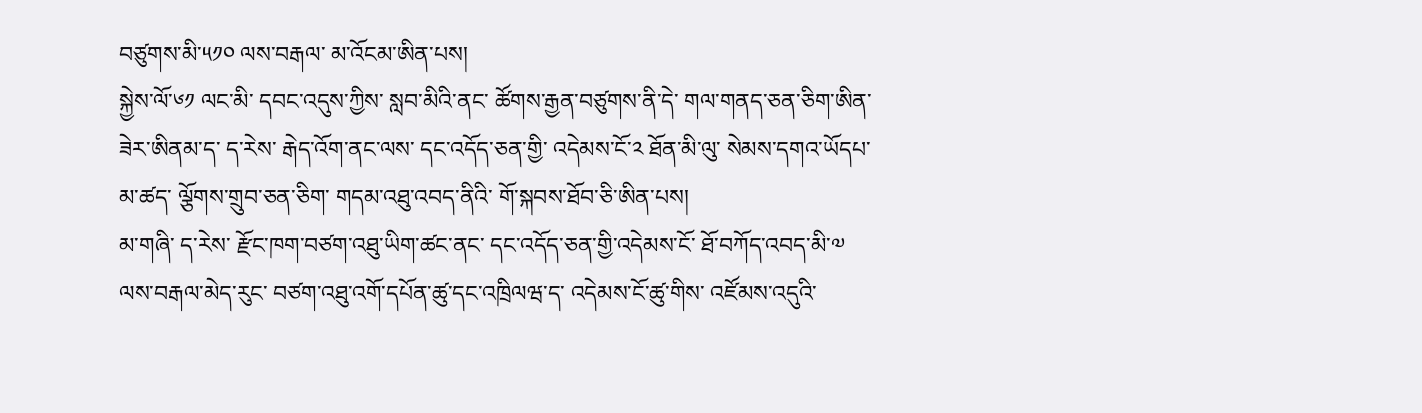བཙུགས་མི་༥༡༠ ལས་བརྒལ་ མ་འོངམ་ཨིན་པས།
སྐྱེས་ལོ་༦༡ ལང་མི་ དབང་འདུས་ཀྱིས་ སླབ་མིའི་ནང་ ཚོགས་རྒྱན་བཙུགས་ནི་དེ་ གལ་གནད་ཅན་ཅིག་ཨིན་ཟེར་ཨིནམ་ད་ ད་རེས་ རྒེད་འོག་ནང་ལས་ དང་འདོད་ཅན་གྱི་ འདེམས་ངོ་༢ ཐོན་མི་ལུ་ སེམས་དགའ་ཡོདཔ་མ་ཚད་ ལྕོགས་གྲུབ་ཅན་ཅིག་ གདམ་འཐུ་འབད་ནིའི་ གོ་སྐབས་ཐོབ་ཅི་ཨིན་པས།
མ་གཞི་ ད་རེས་ རྫོང་ཁག་བཙག་འཐུ་ཡིག་ཚང་ནང་ དང་འདོད་ཅན་གྱི་འདེམས་ངོ་ ཐོ་བཀོད་འབད་མི་༧ ལས་བརྒལ་མེད་རུང་ བཙག་འཐུ་འགོ་དཔོན་ཚུ་དང་འཁྲིལཝ་ད་ འདེམས་ངོ་ཚུ་གིས་ འཛོམས་འདུའི་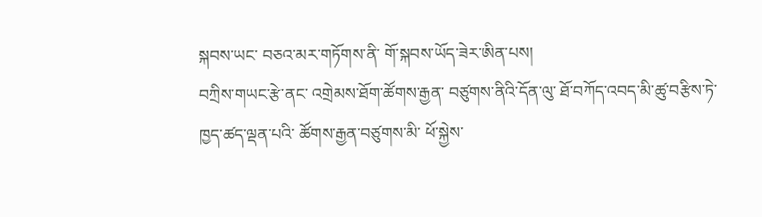སྐབས་ཡང་ བཅའ་མར་གཏོགས་ནི་ གོ་སྐབས་ཡོད་ཟེར་ཨིན་པས།
བཀྲིས་གཡང་རྩེ་ནང་ འགྲེམས་ཐོག་ཚོགས་རྒྱན་ བཙུགས་ནིའི་དོན་ལུ་ ཐོ་བཀོད་འབད་མི་ཚུ་བརྩིས་ཏེ་ ཁྱད་ཚད་ལྡན་པའི་ ཚོགས་རྒྱན་བཙུགས་མི་ ཕོ་སྐྱེས་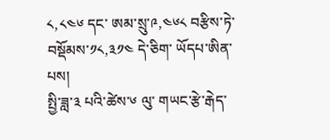༨,༨༤༦ དང་ ཨམ་སྲུ་༩,༤༦༨ བརྩིས་ཏེ་ བསྡོམས་༡༨,༣༡༤ དེ་ཅིག་ ཡོདཔ་ཨིན་པས།
སྤྱི་ཟླ་༣ པའི་ཚེས་༦ ལུ་ གཡང་རྩེ་རྒེད་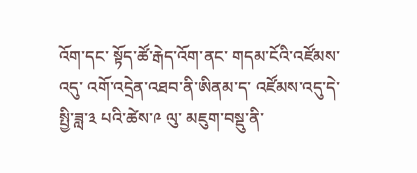འོག་དང་ སྟོད་ཚོ་རྒེད་འོག་ནང་ གདམ་ངོའི་འཛོམས་འདུ་ འགོ་འདྲེན་འཐབ་ནི་ཨིནམ་ད་ འཛོམས་འདུ་དེ་ སྤྱི་ཟླ་༣ པའི་ཚེས་༩ ལུ་ མཇུག་བསྡུ་ནི་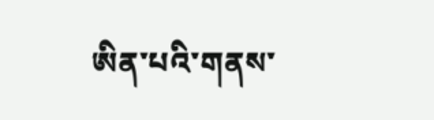ཨིན་པའི་གནས་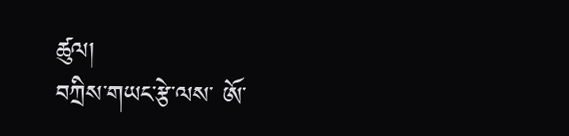ཚུལ།
བཀྲིས་གཡང་རྩེ་ལས་ ཨོ་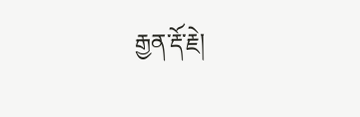རྒྱན་རྡོ་རྗེ།